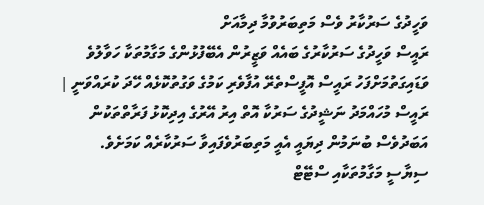ވަހީދުގެ ސަރުކާރު ވެސް މަތިބަރުވުމާ ދިމާއަށް
ރައީސް ވަހީދުގެ ސަރުކާރުގެ ބައެއް ވަޒީރުން އެބޭފުޅުންގެ މަގާމުތަކާ ހަވާލުވެ ވަޑައިގަތުމަށްފަހު ރައީސް އޮފީސްތެރޭ އުފާވެރި ކަމުގެ ވަގުތުކޮޅެއް ހޭދަ ކުރައްވަނީ |
ރައީސް މުހައްމަދު ނަޝީދުގެ ސަރުކާ އޮތް އިރު އޭރުގެ އިދިކޮޅު ފަރާތްތަކުން އަބަދުވެސް ބުނަމުން ދިޔައީ އެއީ މަތިބަރުވެފައިވާ ސަރުކާރެއް ކަމަށެވެ. ސިޔާސީ މަގާމުތަކާއި ސްޓޭޓް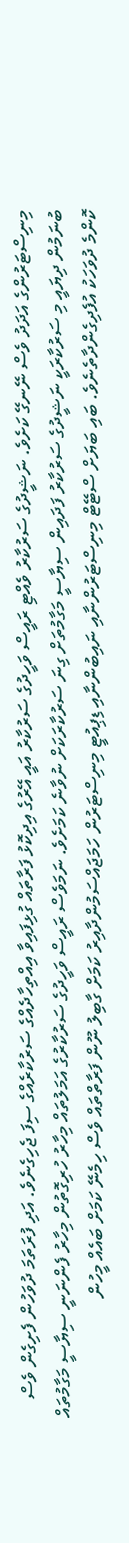މިނިސްޓަރުންގެ އަދަދު ވެސް ނޭނގޭ ކަށެވެ. ނަޝީދުގެ ސަރުކާރު ވެއްޓި ރައީސް ވަހީދުގެ ސަރުކާރު އައީ އޭރުގެ އިދިކޮޅު ފަރާތައް ގުޅިފައިވާ އިއްތިހާދެއްގެ ސަރުކާރެއްގެ ސިފަ ޖެހިގެނެވެ. އަދި ފުރަތަމަ ދުވަހުން ފެށިގެން ވެސް ބުނަމުން ދިޔައީ މި ސަރުކާރަކީ ނަޝީދުގެ ސަރުކާރު ފަދައިން ސިޔާސީ މަގާމުތަށް ގިނަ ސަރުކާރަކަށް ނުވާނެ ކަމަށެވެ. ނަމަވެސް ރައީސް ވަހީދުގެ ސަރުކާރުގެ އަމަލުތައް މިހާރު ހުރިގޮތުން މިހާރު ފެންނަނީ ސިޔާސީ މަގާމުތައް ކޮންމެ ދުވަހަކު އުފެދިގެންދާތެނެވެ. ބައި ބަޔަށް ސްޓޭޓް މިނިސްޓަރުންނާއި ނައިބުންނާއި ޑިޕިއުޓީ މިނިސްޓަރުން ހަމަޖައްސަމުންދާއިރު ކަމަށް ގާބިލު ނޫން ފަރާތްތައް ވެސް ހިމެނޭ ކަމަށް ބައެއް މީހުން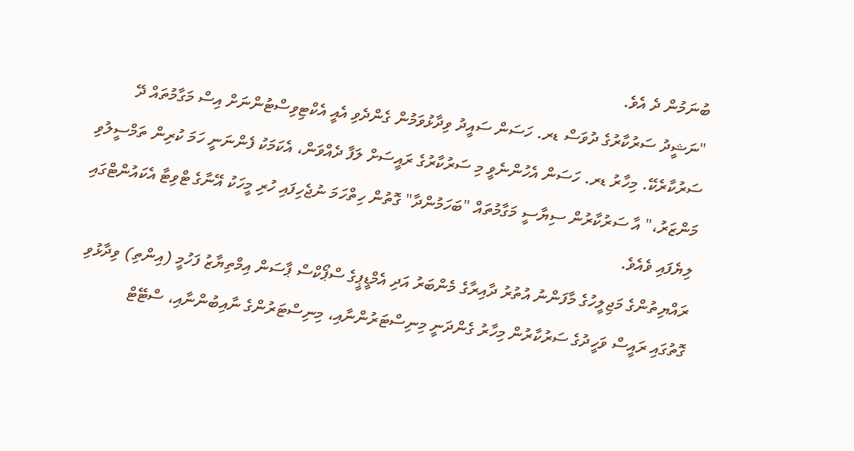ބުނަމުން ދެ އެވެ.
"ނަޝީދު ސަރުކާރުގެ ދުވަސް ޑރ. ހަސަން ސައީދު ވިދާޅުވަމުން ގެންދެވި އެއީ އެކްޓިވިސްޓުންނަށް އިސް މަގާމުތައް ދޭ ސަރުކާރެކޭ. މިހާރު ޑރ. ހަސަން އެހުންނެވީ މި ސަރުކާރުގެ ރައީސަށް ލަފާ ދެއްވަން، އެކަމަކު ފެންނަނީ ހަމަ ކުރިން ތަމްސީލުވި މަންޒަރު،" އާ ސަރުކާރުން ސިޔާސީ މަގާމުތައް "ބަހަމުންދާ" ގޮތުން ހިތްހަމަ ނުޖެހިފައި ހުރި މީހަކު އޭނާގެ ޓްވިޓާ އެކައުންޓްގައި ލިޔެފައި ވެއެވެ.
ރައްޔިތުންގެ މަޖިލީހުގެ މާފަންނު އުތުރު ދާއިރާގެ މެންބަރު އަދި އެމްޑީޕީގެ ސްޕޯކްސް ޕާސަން އިމްތިޔާޒު ފަހުމީ (އިންތި) ވިދާޅުވި ގޮތުގައި ރައީސް ވަހީދުގެ ސަރުކާރުން މިހާރު ގެންދަނީ މިނިސްޓަރުންނާއި، މިނިސްޓަރުންގެ ނާއިބުންނާއި، ސްޓޭޓް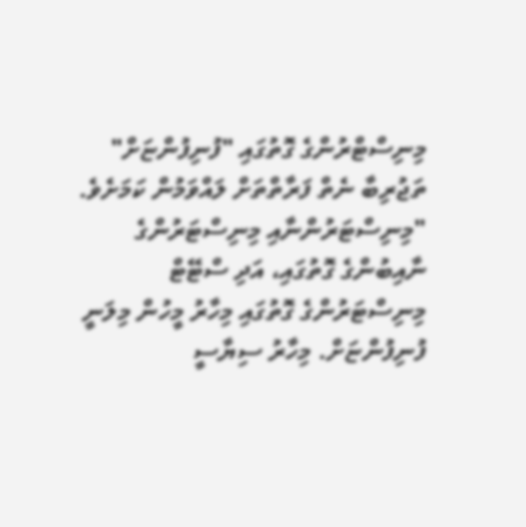މިނިސްޓްރުންގެ ގޮތުގައި "ފުނިފުންޏަށް" ތަޖުރިބާ ނެތް ފަރާތްތަށް ލައްވަމުން ކަމަށެވެ.
"މިނިސްޓަރުންނާއި މިނިސްޓަރުންގެ ނާއިބުންގެ ގޮތުގައި، އަދި ސްޓޭޓް މިނިސްޓަރުންގެ ގޮތުގައި މިހާރު މީހުން މިލަނީ ފުނިފުންޏަށް. މިހާރު ސިޔާސީ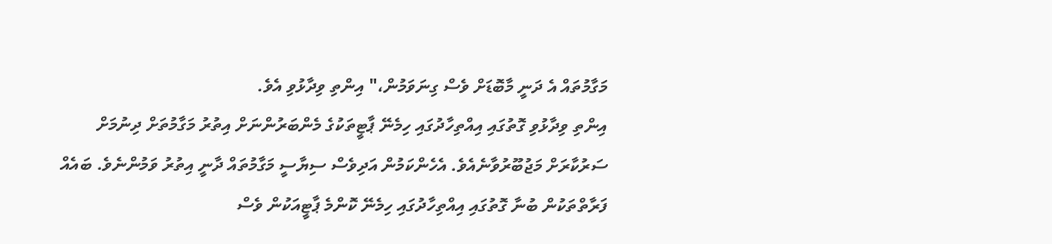މަގާމުތައް އެ ދަނީ މާބޮޑަށް ވެސް ގިނަވަމުން،" އިންތި ވިދާޅުވި އެވެ.
އިންތި ވިދާޅުވި ގޮތުގައި އިއްތިހާދުގައި ހިމެނޭ ޕާޓީތަކުގެ މެންބަރުންނަށް އިތުރު މަގާމުތަށް ދިނުމަށް ސަރުކާރަށް މަޖުބޫރުވާނެއެވެ. އެހެންކަމުން އަދިވެސް ސިޔާސީ މަގާމުތައް ދާނީ އިތުރު ވަމުންނެވެ. ބައެއް ފަރާތްތަކުން ބުނާ ގޮތުގައި އިއްތިހާދުގައި ހިމެނޭ ކޮންމެ ޕާޓީއަކުން ވެސް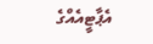އެޕާޓީއެއްގެ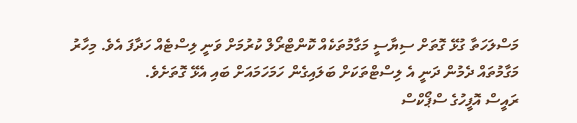މަސްލަހަތާ ގުޅޭ ގޮތަށް ސިޔާސީ މަގާމުތަކެއް ކޮންޓްރޯލް ކުރުމަށް ވަނީ ލިސްޓެއް ހަދާފަ އެވެ. މިހާރު މަގާމުތައް ދެމުން ދަނީ އެ ލިސްޓްތަކަށް ބަލައިގެން ހަމަހަމައަށް ބައި އެޅޭ ގޮތަށެވެ.
ރައީސް އޮފީހުގެ ސްޕޯކްސް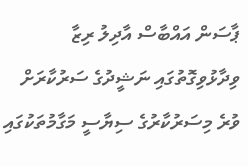ޕާސަން އައްބާސް އާދިލު ރިޒާ ވިދާޅުވިގޮތުގައި ނަޝީދުގެ ސަރުކާރަށް ވުރެ މިސަރުކާރުގެ ސިޔާސީ މަގާމުތަކުގައި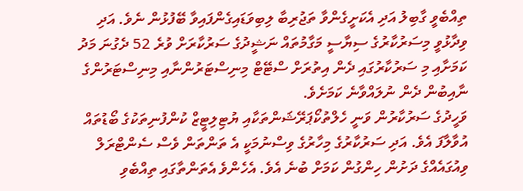ތިއްބެވީ ގާބިލު އަދި އެކަށީގެންވާ ތަޖުރިބާ ލިބިވަޑައިގެންފައިވާ ބޭފުޅުން ނެވެ. އަދި ވިދާޅުވީ މިސަރުކާރުގެ ސިޔާސީ މަގާމުތައް ނަޝީދުގެ ސަރުކާރަށް ވުރެ 52 ދެގުނަ މަދު ކަމަށާއި މި ސަރުކާރުގައި ދެން އިތުރަށް ސްޓޭޓް މިނިސްޓަރުންނާއި މިނިސްޓަރުންގެ ނާއިބުން ދެން ނުލައްވާނެ ކަމަށެވެ.
ވަހީދުގެ ސަރުކާރުން ވަނީ ހެލްތުކޯޕަރޭޝަންތަކާއި ޔުޓިލިޓީޒް ކުންފުނިތަކުގެ ބޯޑުތައް އުވާލާފަ އެވެ. އަދި ސަރުކާރުގެ މިހާރުގެ ވިސްނުމަކީ އެ ތަންތަން ވެސް ސެންޓްރަލް ވިއުގައެއްގެ ދަށުން ހިންގުން ކަމަށް ބުނެ އެވެ. އެހެންވެ އެތަންތާގައި ތިއްބެވި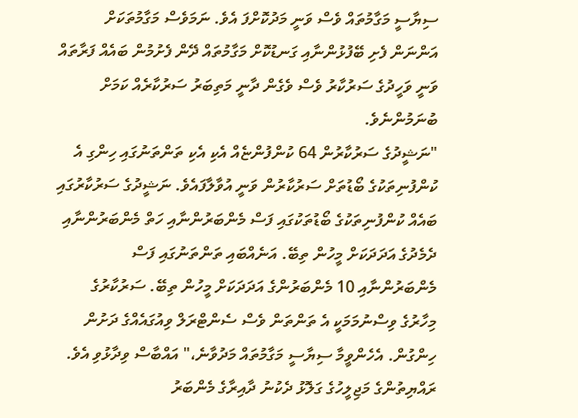ސިޔާސީ މަގާމުތައް ވެސް ވަނީ މަދުކޮށްފަ އެވެ. ނަމަވެސް މަގާމުތަކަށް އަންނަން ފެށި ބޭފުޅުންނާއި ގަނޑުކޮށް މަގާމުތައް ދޭން ފެށުމުން ބައެއް ފަރާތައް ވަނީ ވަހީދުގެ ސަރުކާރު ވެސް ވެގެން ދާނީ މަތިބަރު ސަރުކާރެއް ކަމަށް ބުނަމުންނެވެ.
"ނަޝީދުގެ ސަރުކާރުން 64 ކުންފުންޏެއް އެކި އެކި ތަންތަނުގައި ހިންގި އެ ކުންފުނިތަކުގެ ބޯޑުތަށް ސަރުކާރުން ވަނީ އުވާލާފައެވެ. ނަޝީދުގެ ސަރުކާރުގައި ބައެއް ކުންފުނިތަކުގެ ބޯޑުތަކުގައި ފަސް މެންބަރުންނާއި ހަތް މެންބަރުންނާއި ދެމެދުގެ އަދަދަކަށް މީހުން ތިބޭ. އަނެއްބައި ތަންތަނުގައި ފަސް މެންބަރުންނާއި 10 މެންބަރުންގެ އަދަދަކަށް މީހުން ތިބޭ. ސަރުކާރުގެ މިހާރުގެ ވިސްނުމަމަކީ އެ ތަންތަން ވެސް ސެންޓްރަލް ވިއުގައެއްގެ ދަށުން ހިންގުން. އެހެންވީމާ ސިޔާސީ މަގާމުތައް މަދުވާނެ،" އައްބާސް ވިދާޅުވި އެވެ.
ރައްޔިތުންގެ މަޖިލީހުގެ ގަލޮޅު ދެކުނު ދާއިރާގެ މެންބަރު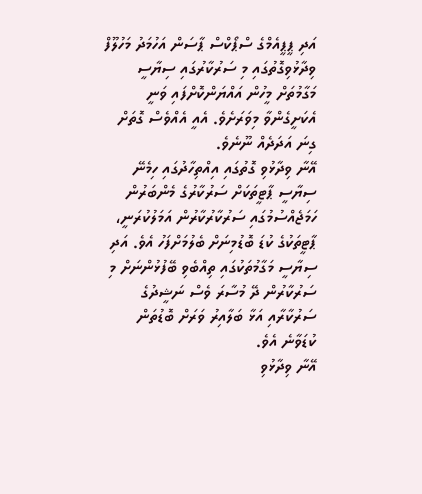އަދި ޕީޕީއެމްގެ ސްޕޯކްސް ޕާސަން އަހުމަދު މަހުލޫފް ވިދާޅުވިގޮތުގައި މި ސަރުކާރުގައި ސިޔާސީ މަގާމުތަށް މީހުން އައްޔަންކޮށްފައި ވަނީ އެކަށީގެންވާ މިވަރަށެވެ. އެއީ އެއްވެސް ގޮތަށް ގިނަ އަދަދެއް ނޫނެވެ.
އޭނާ ވިދާޅުވި ގޮތުގައި އިއްތިހާދުގައި ހިމެނޭ ސިޔާސީ ޕާޓީތަކަށް ސަރުކާރުގެ މެންބަރުން ހަމަޖެއްސުމުގައި ސަރުކާރުކާރުން އަމަލުކުރަނީ، ޕާޓީތަކުގެ ކުޑަ ބޮޑުމިނަށް ބެލުމަށްފަހު އެވެ. އަދި ސިޔާސީ މަގާމުތަކުގައި ތިއްބެވި ބޭފުޅުންނަށް މި ސަރުކާރުން ދޭ މުސާރަ ވެސް ނަޝީދުގެ ސަރުކާރާއި އަޅާ ބަލާއިރު ވަރަށް ބޮޑުތަން ކުޑަވާނެ އެވެ.
އޭނާ ވިދާޅުވި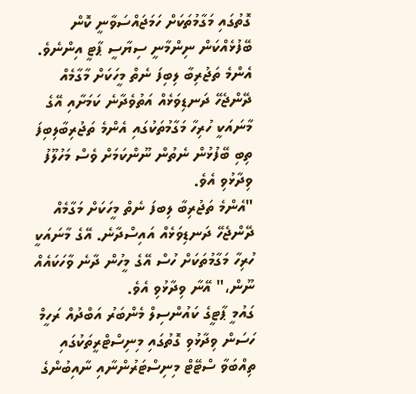ގޮތުގައި މަގާމުތަކަށް ހަމަޖައްސަވާނީ ކޮން ބޭފުޅެއްކަން ނިންމާނީ ސިޔާސީ ޕާޓީ އިންނެވެ. އެންމެ ތަޖުރިބާ ލިބިފަ ނެތް މީހަކަށް މާގާމެއް ދޭންޖެހޭ ދަނޑިވަޅެއް އަތުވެދާނެ ކަމަށާއި އޭގެ މާނައަކީ ހުރިހާ މަގާމުތަކުގައި އެންމެ ތަޖުރިބާލިބިފަ ތިބި ބޭފުޅުން ނެތުން ނޫންކަމަށް ވެސް މަހުލޫފު ވިދާޅުވި އެވެ.
"އެންމެ ތަޖުރިބާ ލިބފަ ނެތް މީހަކަށް މަގާމެއް ދޭންޖެހޭ ދަނޑިވަޅެއް އައިސްދާނެ. އޭގެ މާނައަކީ ހުރިހާ މަގާމުތަކަށް ހުސް އޭގެ މީހުން ދާނެ ވާހަކައެއް ނޫން،" އޭނާ ވިދާޅުވި އެވެ.
ގައުމީ ޕާޓީގެ ކައުންސިލް މެންބަރު އަބްދުއް ރަހީމް ހަސަން ވިދާޅުވި ގޮތުގައި މިނިސްޓްރީތަކުގައި ތިއްބަވާ ސްޓޭޓް މިނިސްޓަރުންނާއި ނާއިބުންގެ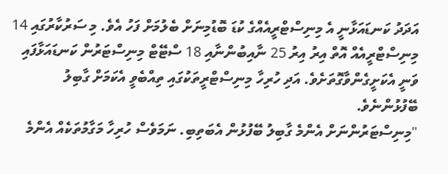އަދަދު ކަނޑައަޅާނީ އެ މިނިސްޓްރީއެއްގެ ކުޑަ ބޮޑުމިނަށް ބެލުމަށް ފަހު އެވެ. މި ސަރުކާރުގައި 14 މިނިސްޓްރީއެއް އޮތް އިރު އިރު 25 ނާއިބުންނާއި 18 ސްޓޭޓް މިނިސްޓަރުން ކަނޑައަޅާފައި ވަނީ އެކަށީގެންވާގޮތަށެވެ. އަދި ހުރިހާ މިނިސްޓްރީތަކުގައި ތިއްބެވީ އެކަމަށް ގާބިލު ބޭފުޅުންނެވެ.
"މިނިސްޓަރުންނަށް އެންމެ ގާބިލު ބޭފުޅުން އެބަތިބި. ނަމަވެސް ހުރިހާ މަގާމުތަކެއް އެންމެ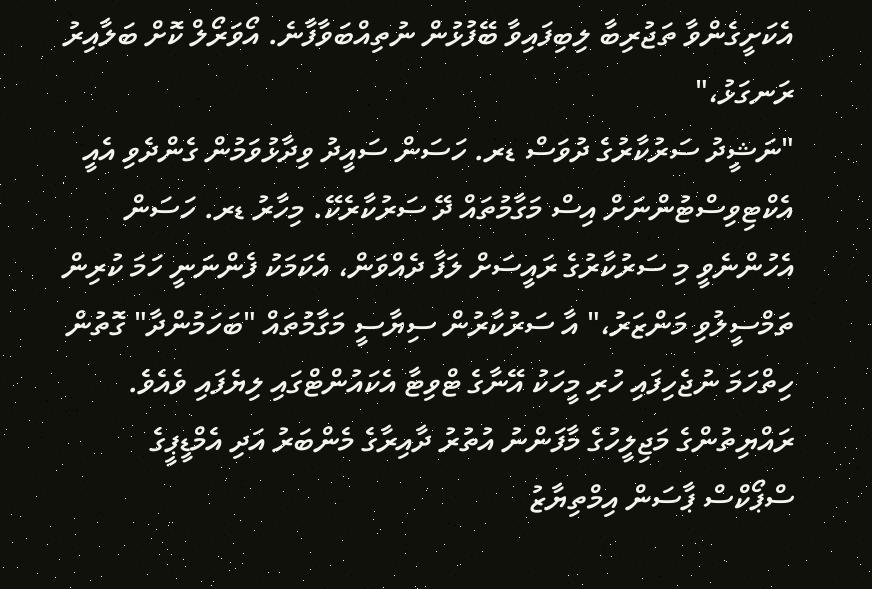އެކަށީގެންވާ ތަޖުރިބާ ލިބިފައިވާ ބޭފުޅުން ނުތިއްބަވާފާނެ. އޯވަރޯލް ކޮށް ބަލާއިރު ރަނގަޅު،"
"ނަޝީދު ސަރުކާރުގެ ދުވަސް ޑރ. ހަސަން ސައީދު ވިދާޅުވަމުން ގެންދެވި އެއީ އެކްޓިވިސްޓުންނަށް އިސް މަގާމުތައް ދޭ ސަރުކާރެކޭ. މިހާރު ޑރ. ހަސަން އެހުންނެވީ މި ސަރުކާރުގެ ރައީސަށް ލަފާ ދެއްވަން، އެކަމަކު ފެންނަނީ ހަމަ ކުރިން ތަމްސީލުވި މަންޒަރު،" އާ ސަރުކާރުން ސިޔާސީ މަގާމުތައް "ބަހަމުންދާ" ގޮތުން ހިތްހަމަ ނުޖެހިފައި ހުރި މީހަކު އޭނާގެ ޓްވިޓާ އެކައުންޓްގައި ލިޔެފައި ވެއެވެ.
ރައްޔިތުންގެ މަޖިލީހުގެ މާފަންނު އުތުރު ދާއިރާގެ މެންބަރު އަދި އެމްޑީޕީގެ ސްޕޯކްސް ޕާސަން އިމްތިޔާޒު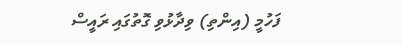ފަހުމީ (އިންތި) ވިދާޅުވި ގޮތުގައި ރައީސް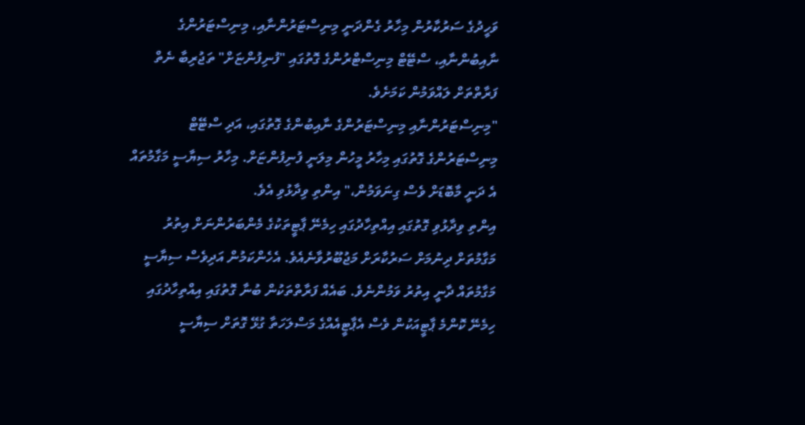ވަހީދުގެ ސަރުކާރުން މިހާރު ގެންދަނީ މިނިސްޓަރުންނާއި، މިނިސްޓަރުންގެ ނާއިބުންނާއި، ސްޓޭޓް މިނިސްޓްރުންގެ ގޮތުގައި "ފުނިފުންޏަށް" ތަޖުރިބާ ނެތް ފަރާތްތަށް ލައްވަމުން ކަމަށެވެ.
"މިނިސްޓަރުންނާއި މިނިސްޓަރުންގެ ނާއިބުންގެ ގޮތުގައި، އަދި ސްޓޭޓް މިނިސްޓަރުންގެ ގޮތުގައި މިހާރު މީހުން މިލަނީ ފުނިފުންޏަށް. މިހާރު ސިޔާސީ މަގާމުތައް އެ ދަނީ މާބޮޑަށް ވެސް ގިނަވަމުން،" އިންތި ވިދާޅުވި އެވެ.
އިންތި ވިދާޅުވި ގޮތުގައި އިއްތިހާދުގައި ހިމެނޭ ޕާޓީތަކުގެ މެންބަރުންނަށް އިތުރު މަގާމުތަށް ދިނުމަށް ސަރުކާރަށް މަޖުބޫރުވާނެއެވެ. އެހެންކަމުން އަދިވެސް ސިޔާސީ މަގާމުތައް ދާނީ އިތުރު ވަމުންނެވެ. ބައެއް ފަރާތްތަކުން ބުނާ ގޮތުގައި އިއްތިހާދުގައި ހިމެނޭ ކޮންމެ ޕާޓީއަކުން ވެސް އެޕާޓީއެއްގެ މަސްލަހަތާ ގުޅޭ ގޮތަށް ސިޔާސީ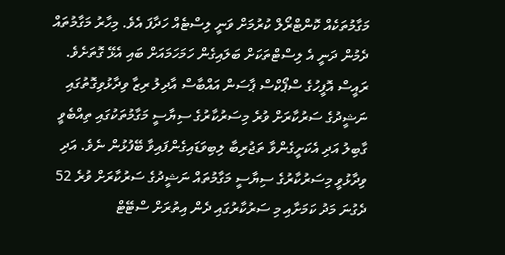މަގާމުތަކެއް ކޮންޓްރޯލް ކުރުމަށް ވަނީ ލިސްޓެއް ހަދާފަ އެވެ. މިހާރު މަގާމުތައް ދެމުން ދަނީ އެ ލިސްޓްތަކަށް ބަލައިގެން ހަމަހަމައަށް ބައި އެޅޭ ގޮތަށެވެ.
ރައީސް އޮފީހުގެ ސްޕޯކްސް ޕާސަން އައްބާސް އާދިލު ރިޒާ ވިދާޅުވިގޮތުގައި ނަޝީދުގެ ސަރުކާރަށް ވުރެ މިސަރުކާރުގެ ސިޔާސީ މަގާމުތަކުގައި ތިއްބެވީ ގާބިލު އަދި އެކަށީގެންވާ ތަޖުރިބާ ލިބިވަޑައިގެންފައިވާ ބޭފުޅުން ނެވެ. އަދި ވިދާޅުވީ މިސަރުކާރުގެ ސިޔާސީ މަގާމުތައް ނަޝީދުގެ ސަރުކާރަށް ވުރެ 52 ދެގުނަ މަދު ކަމަށާއި މި ސަރުކާރުގައި ދެން އިތުރަށް ސްޓޭޓް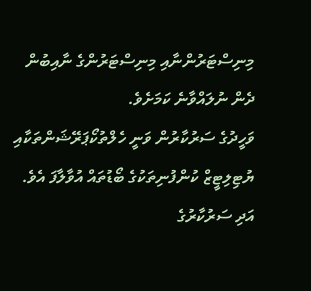މިނިސްޓަރުންނާއި މިނިސްޓަރުންގެ ނާއިބުން ދެން ނުލައްވާނެ ކަމަށެވެ.
ވަހީދުގެ ސަރުކާރުން ވަނީ ހެލްތުކޯޕަރޭޝަންތަކާއި ޔުޓިލިޓީޒް ކުންފުނިތަކުގެ ބޯޑުތައް އުވާލާފަ އެވެ. އަދި ސަރުކާރުގެ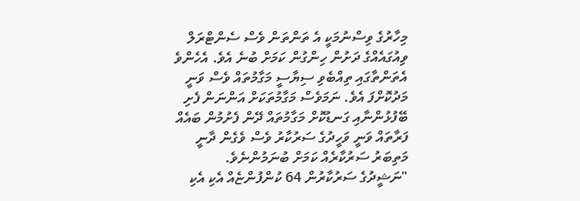މިހާރުގެ ވިސްނުމަކީ އެ ތަންތަން ވެސް ސެންޓްރަލް ވިއުގައެއްގެ ދަށުން ހިންގުން ކަމަށް ބުނެ އެވެ. އެހެންވެ އެތަންތާގައި ތިއްބެވި ސިޔާސީ މަގާމުތައް ވެސް ވަނީ މަދުކޮށްފަ އެވެ. ނަމަވެސް މަގާމުތަކަށް އަންނަން ފެށި ބޭފުޅުންނާއި ގަނޑުކޮށް މަގާމުތައް ދޭން ފެށުމުން ބައެއް ފަރާތައް ވަނީ ވަހީދުގެ ސަރުކާރު ވެސް ވެގެން ދާނީ މަތިބަރު ސަރުކާރެއް ކަމަށް ބުނަމުންނެވެ.
"ނަޝީދުގެ ސަރުކާރުން 64 ކުންފުންޏެއް އެކި އެކި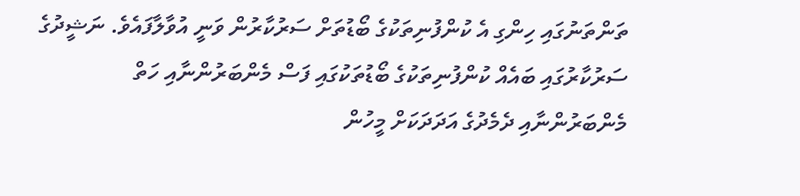ތަންތަނުގައި ހިންގި އެ ކުންފުނިތަކުގެ ބޯޑުތަށް ސަރުކާރުން ވަނީ އުވާލާފައެވެ. ނަޝީދުގެ ސަރުކާރުގައި ބައެއް ކުންފުނިތަކުގެ ބޯޑުތަކުގައި ފަސް މެންބަރުންނާއި ހަތް މެންބަރުންނާއި ދެމެދުގެ އަދަދަކަށް މީހުން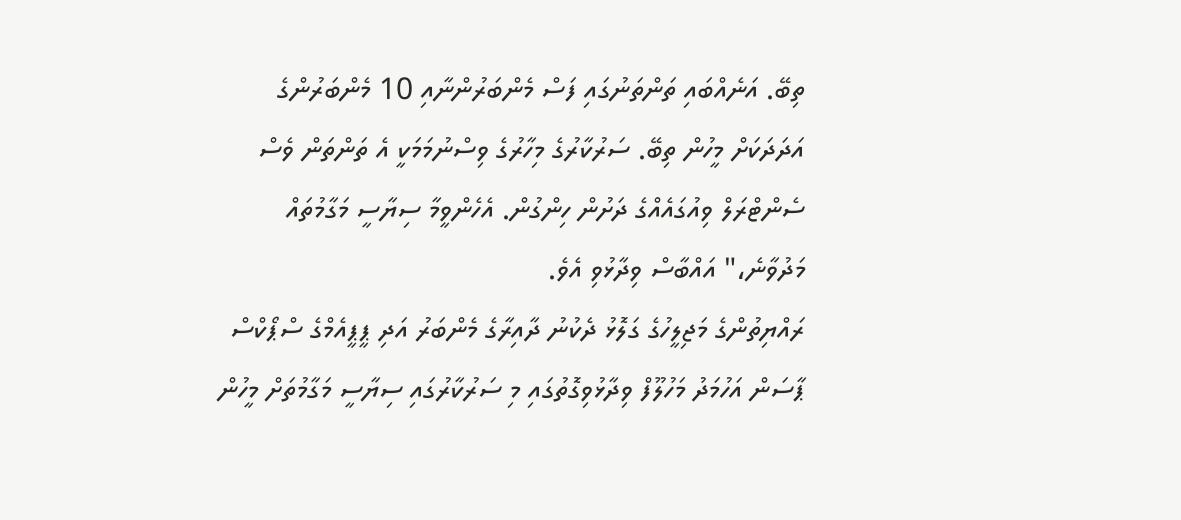ތިބޭ. އަނެއްބައި ތަންތަނުގައި ފަސް މެންބަރުންނާއި 10 މެންބަރުންގެ އަދަދަކަށް މީހުން ތިބޭ. ސަރުކާރުގެ މިހާރުގެ ވިސްނުމަމަކީ އެ ތަންތަން ވެސް ސެންޓްރަލް ވިއުގައެއްގެ ދަށުން ހިންގުން. އެހެންވީމާ ސިޔާސީ މަގާމުތައް މަދުވާނެ،" އައްބާސް ވިދާޅުވި އެވެ.
ރައްޔިތުންގެ މަޖިލީހުގެ ގަލޮޅު ދެކުނު ދާއިރާގެ މެންބަރު އަދި ޕީޕީއެމްގެ ސްޕޯކްސް ޕާސަން އަހުމަދު މަހުލޫފް ވިދާޅުވިގޮތުގައި މި ސަރުކާރުގައި ސިޔާސީ މަގާމުތަށް މީހުން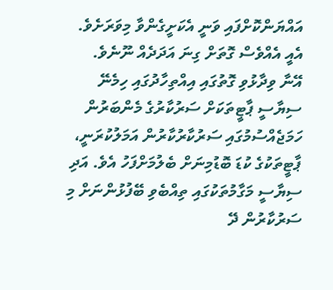އައްޔަންކޮށްފައި ވަނީ އެކަށީގެންވާ މިވަރަށެވެ. އެއީ އެއްވެސް ގޮތަށް ގިނަ އަދަދެއް ނޫނެވެ.
އޭނާ ވިދާޅުވި ގޮތުގައި އިއްތިހާދުގައި ހިމެނޭ ސިޔާސީ ޕާޓީތަކަށް ސަރުކާރުގެ މެންބަރުން ހަމަޖެއްސުމުގައި ސަރުކާރުކާރުން އަމަލުކުރަނީ، ޕާޓީތަކުގެ ކުޑަ ބޮޑުމިނަށް ބެލުމަށްފަހު އެވެ. އަދި ސިޔާސީ މަގާމުތަކުގައި ތިއްބެވި ބޭފުޅުންނަށް މި ސަރުކާރުން ދޭ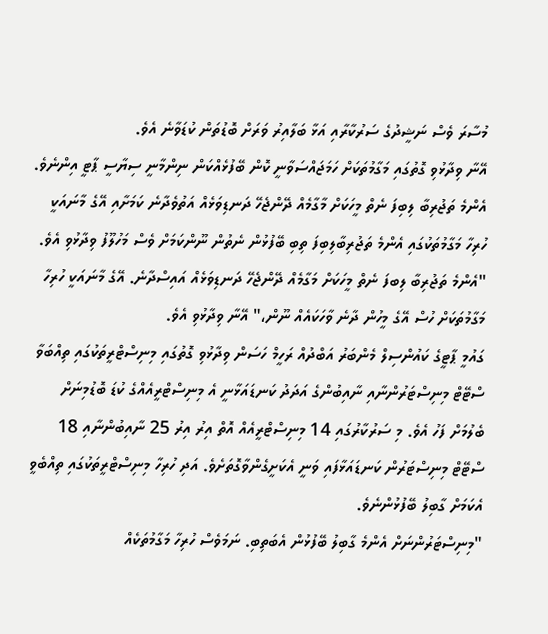މުސާރަ ވެސް ނަޝީދުގެ ސަރުކާރާއި އަޅާ ބަލާއިރު ވަރަށް ބޮޑުތަން ކުޑަވާނެ އެވެ.
އޭނާ ވިދާޅުވި ގޮތުގައި މަގާމުތަކަށް ހަމަޖައްސަވާނީ ކޮން ބޭފުޅެއްކަން ނިންމާނީ ސިޔާސީ ޕާޓީ އިންނެވެ. އެންމެ ތަޖުރިބާ ލިބިފަ ނެތް މީހަކަށް މާގާމެއް ދޭންޖެހޭ ދަނޑިވަޅެއް އަތުވެދާނެ ކަމަށާއި އޭގެ މާނައަކީ ހުރިހާ މަގާމުތަކުގައި އެންމެ ތަޖުރިބާލިބިފަ ތިބި ބޭފުޅުން ނެތުން ނޫންކަމަށް ވެސް މަހުލޫފު ވިދާޅުވި އެވެ.
"އެންމެ ތަޖުރިބާ ލިބފަ ނެތް މީހަކަށް މަގާމެއް ދޭންޖެހޭ ދަނޑިވަޅެއް އައިސްދާނެ. އޭގެ މާނައަކީ ހުރިހާ މަގާމުތަކަށް ހުސް އޭގެ މީހުން ދާނެ ވާހަކައެއް ނޫން،" އޭނާ ވިދާޅުވި އެވެ.
ގައުމީ ޕާޓީގެ ކައުންސިލް މެންބަރު އަބްދުއް ރަހީމް ހަސަން ވިދާޅުވި ގޮތުގައި މިނިސްޓްރީތަކުގައި ތިއްބަވާ ސްޓޭޓް މިނިސްޓަރުންނާއި ނާއިބުންގެ އަދަދު ކަނޑައަޅާނީ އެ މިނިސްޓްރީއެއްގެ ކުޑަ ބޮޑުމިނަށް ބެލުމަށް ފަހު އެވެ. މި ސަރުކާރުގައި 14 މިނިސްޓްރީއެއް އޮތް އިރު އިރު 25 ނާއިބުންނާއި 18 ސްޓޭޓް މިނިސްޓަރުން ކަނޑައަޅާފައި ވަނީ އެކަށީގެންވާގޮތަށެވެ. އަދި ހުރިހާ މިނިސްޓްރީތަކުގައި ތިއްބެވީ އެކަމަށް ގާބިލު ބޭފުޅުންނެވެ.
"މިނިސްޓަރުންނަށް އެންމެ ގާބިލު ބޭފުޅުން އެބަތިބި. ނަމަވެސް ހުރިހާ މަގާމުތަކެއް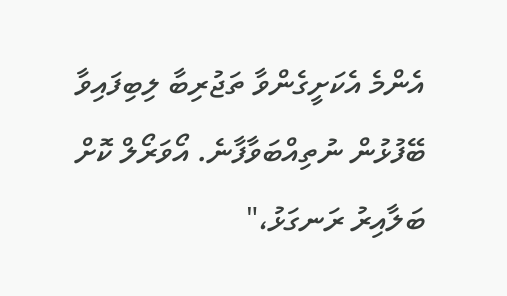އެންމެ އެކަށީގެންވާ ތަޖުރިބާ ލިބިފައިވާ ބޭފުޅުން ނުތިއްބަވާފާނެ. އޯވަރޯލް ކޮށް ބަލާއިރު ރަނގަޅު،"